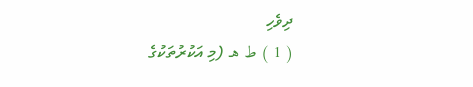ދިވެހި
( 1 ) ط هـ (މި އަކުރުތަކުގެ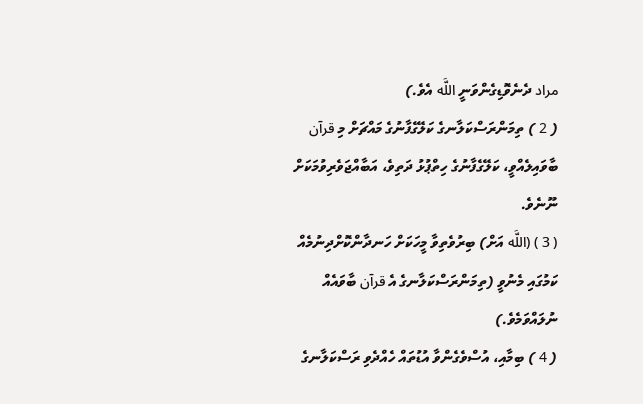مراد ދެނެވޮޑިގެންވަނީ اللَّه އެވެ.)
( 2 ) ތިމަންރަސްކަލާނގެ ކަލޭގެފާނުގެ މައްޗަށް މި قرآن ބާވައިލެއްވީ، ކަލޭގެފާނުގެ ހިތްޕުޅު ދަތިވެ، އަބާއްޖަވެރިވުމަކަށް ނޫނެވެ.
( 3 ) (اللَّه އަށް) ބިރުވެތިވާ މީހަކަށް ހަނދާންކޮށްދިނުމެއް ކަމުގައި މެނުވީ (ތިމަންރަސްކަލާނގެ އެ قرآن ބާވައެއް ނުލައްވަމެވެ.)
( 4 ) ބިމާއި، އުސްވެގެންވާ އުޑުތައް ހެއްދެވި ރަސްކަލާނގެ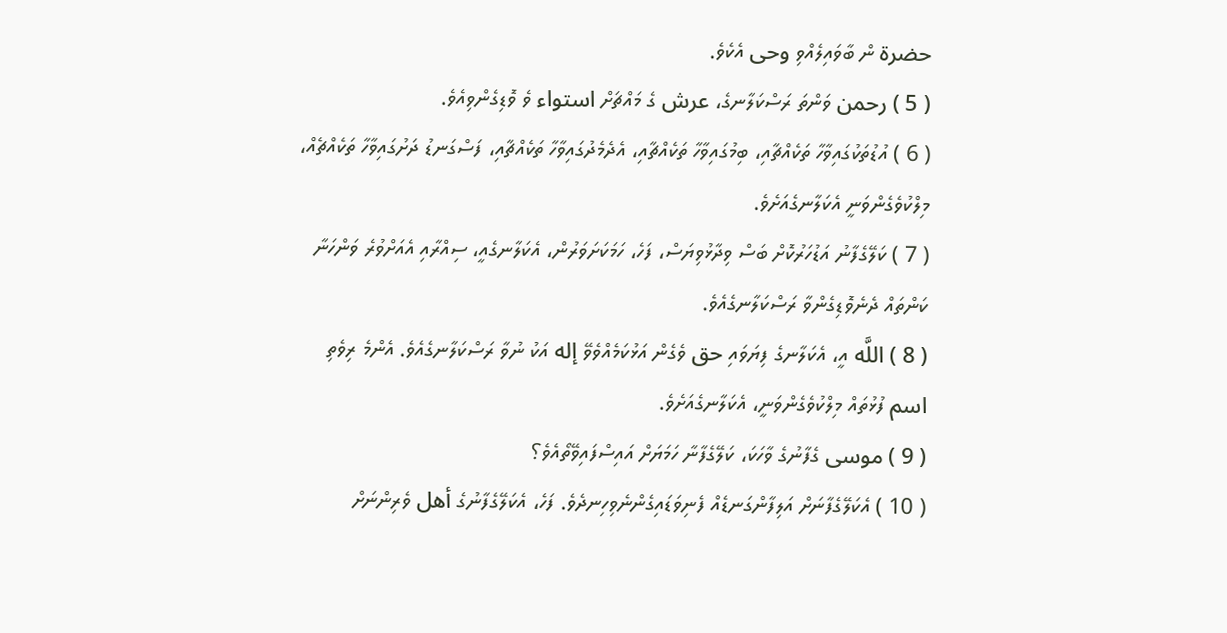حضرة ން ބާވައިލެއްވި وحى އެކެވެ.
( 5 ) رحمن ވަންތަ ރަސްކަލާނގެ، عرش ގެ މައްޗަށް استواء ވެ ވޮޑިގެންވިއެވެ.
( 6 ) އުޑުތަކުގައިވާހާ ތަކެއްޗާއި، ބިމުގައިވާހާ ތަކެއްޗާއި، އެދެމެދުގައިވާހާ ތަކެއްޗާއި، ފަސްގަނޑު ދަށުގައިވާހާ ތަކެއްޗެއް، މިލްކުވެގެންވަނީ އެކަލާނގެއަށެވެ.
( 7 ) ކަލޭގެފާނު އަޑުހަރުކޮށް ބަސް ވިދާޅުވިޔަސް، ފަހެ، ހަމަކަށަވަރުން، އެކަލާނގެއީ، ސިއްރާއި އެއަށްވުރެ ވަންހަނާ ކަންތައް ދެނެވޮޑިގެންވާ ރަސްކަލާނގެއެވެ.
( 8 ) اللَّه އީ، އެކަލާނގެ ފިޔަވައި حق ވެގެން އަޅުކަމެއްވެވޭ إله އަކު ނުވާ ރަސްކަލާނގެއެވެ. އެންމެ ރިވެތި اسم ފުޅުތައް މިލްކުވެގެންވަނީ، އެކަލާނގެއަށެވެ.
( 9 ) موسى ގެފާނުގެ ވާހަކަ، ކަލޭގެފާނާ ހަމަޔަށް އައިސްފައިވޭތޯއެވެ؟
( 10 ) އެކަލޭގެފާނަށް އަލިފާންގަނޑެއް ފެނިވަޑައިގެންނެވިހިނދެވެ. ފަހެ، އެކަލޭގެފާނުގެ أهل ވެރިންނަށް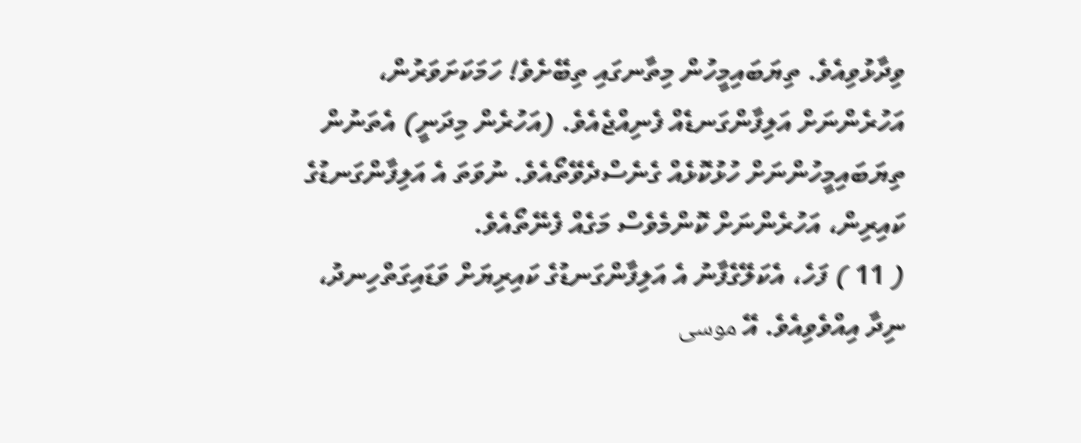ވިދާޅުވިއެވެ. ތިޔަބައިމީހުން މިތާނގައި ތިބޭށެވެ! ހަމަކަށަވަރުން، އަހުރެންނަށް އަލިފާންގަނޑެއް ފެނިއްޖެއެވެ. (އަހުރެން މިދަނީ) އެތަނުން ތިޔަބައިމީހުންނަށް ހުޅުކޮޅެއް ގެނެސްދެވޭތޯއެވެ. ނުވަތަ އެ އަލިފާންގަނޑުގެ ކައިރިން، އަހުރެންނަށް ކޮންމެވެސް މަގެއް ފެނޭތޯއެވެ.
( 11 ) ފަހެ، އެކަލޭގެފާނު އެ އަލިފާންގަނޑުގެ ކައިރިޔަށް ވަޑައިގަތްހިނދު، ނިދާ އިއްވެވިއެވެ. އޭ موسى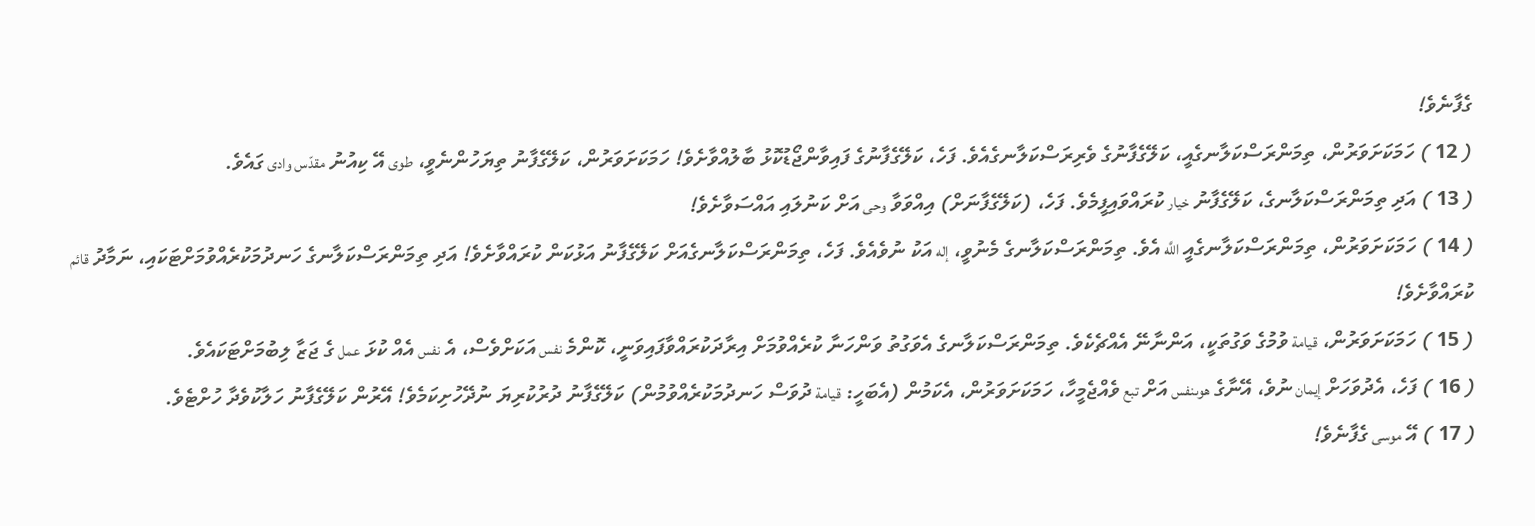ގެފާނެވެ!
( 12 ) ހަމަކަށަވަރުން، ތިމަންރަސްކަލާނގެއީ، ކަލޭގެފާނުގެ ވެރިރަސްކަލާނގެއެވެ. ފަހެ، ކަލޭގެފާނުގެ ފައިވާންޖޯޑުކޮޅު ބާލުއްވާށެވެ! ހަމަކަށަވަރުން، ކަލޭގެފާނު ތިޔަހުންނެވީ، طوى އޭ ކިއުނު مقدّس وادى ގައެވެ.
( 13 ) އަދި ތިމަންރަސްކަލާނގެ، ކަލޭގެފާނު خيار ކުރައްވައިފީމެވެ. ފަހެ، (ކަލޭގެފާނަށް) އިއްވަވާ وحى އަށް ކަނުލައި އައްސަވާށެވެ!
( 14 ) ހަމަކަށަވަރުން، ތިމަންރަސްކަލާނގެއީ اللَّه އެވެ. ތިމަންރަސްކަލާނގެ މެނުވީ، إله އަކު ނުވެއެވެ. ފަހެ، ތިމަންރަސްކަލާނގެއަށް ކަލޭގެފާނު އަޅުކަން ކުރައްވާށެވެ! އަދި ތިމަންރަސްކަލާނގެ ހަނދުމަކުރެއްވުމަށްޓަކައި، ނަމާދު قائم ކުރައްވާށެވެ!
( 15 ) ހަމަކަށަވަރުން، قيامة ވުމުގެ ވަގުތަކީ، އަންނާނޭ އެއްޗެކެވެ. ތިމަންރަސްކަލާނގެ އެވަގުތު ވަންހަނާ ކުރެއްވުމަށް އިރާދަކުރައްވާފައިވަނީ، ކޮންމެ نفس އަކަށްވެސް، އެ نفس އެއް ކުޅަ عمل ގެ ޖަޒާ ލިބުމަށްޓަކައެވެ.
( 16 ) ފަހެ، އެދުވަހަށް إيمان ނުވެ، އޭނާގެ هوىنفس އަށް تبع ވެއްޖެމީހާ، ހަމަކަށަވަރުން، އެކަމުން (އެބަހީ: قيامة ދުވަސް ހަނދުމަކުރެއްވުމުން) ކަލޭގެފާނު ދުރުކުރިޔަ ނުދޭހުށިކަމެވެ! އޭރުން ކަލޭގެފާނު ހަލާކުވެދާ ހުށްޓެވެ.
( 17 ) އޭ موسى ގެފާނެވެ!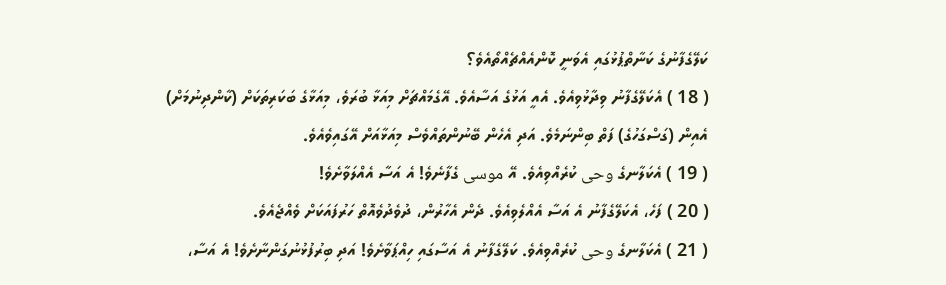ކަލޭގެފާނުގެ ކަނާތްޕުޅުގައި އެވަނީ ކޮންއެއްޗެއްތޯއެވެ؟
( 18 ) އެކަލޭގެފާނު ވިދާޅުވިއެވެ. އެއީ އަޅުގެ އަސާއެވެ. އޭގެމައްޗަށް މިއަޅާ ބުރަވެ، މިއަޅާގެ ބަކަރިތަކަށް (ކާންދިނުމަށް) އެއިން (ގަސްގަހުގެ) ފަތް ބިންނަމެވެ. އަދި އެހެން ބޭނުންތައްވެސް މިއަޅާއަށް އޭގައިވެއެވެ.
( 19 ) އެކަލާނގެ وحى ކުރެއްވިއެވެ. އޭ موسى ގެފާނެވެ! އެ އަސާ އެއްލަވާށެވެ!
( 20 ) ފަހެ، އެކަލޭގެފާނު އެ އަސާ އެއްލެވިއެވެ. ދެން އެހާރުން، ދުވެދުވެއޮތް ހަރުފައަކަށް ވެއްޖެއެވެ.
( 21 ) އެކަލާނގެ وحى ކުރެއްވިއެވެ. ކަލޭގެފާނު އެ އަސާގައި ހިއްޕަވާށެވެ! އަދި ބިރުފުޅުނުގަންނާށެވެ! އެ އަސާ،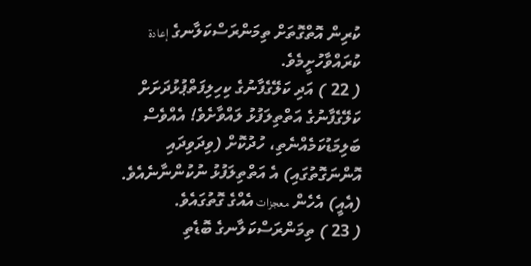ކުރިން އޮތްގޮތަށް ތިމަންރަސްކަލާނގެ إعادة ކުރައްވާހުށީމެވެ.
( 22 ) އަދި ކަލޭގެފާނުގެ ކިހިލިފަތްޕުޅުދަށަށް ކަލޭގެފާނުގެ އަތްތިލަފުޅު ލައްވާށެވެ! އެއްވެސް ބަލިމަޑުކަމެއްނެތި، ހުދުކޮށް (ވިދަވިދައި އޮންނަގޮތުގައި) އެ އަތްތިލަފުޅު ނުކުންނާނެއެވެ. (އެއީ) އެހެން معجزات އެއްގެ ގޮތުގައެވެ.
( 23 ) ތިމަންރަސްކަލާނގެ ބޮޑެތި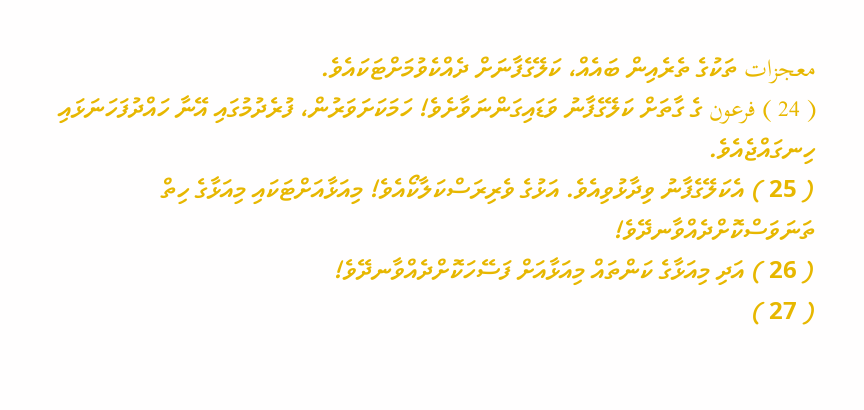معجزات ތަކުގެ ތެރެއިން ބައެއް، ކަލޭގެފާނަށް ދެއްކެވުމަށްޓަކައެވެ.
( 24 ) فرعون ގެ ގާތަށް ކަލޭގެފާނު ވަޑައިގަންނަވާށެވެ! ހަމަކަށަވަރުން، ފުރެދުމުގައި އޭނާ ހައްދުފަހަނަޅައި ހިނގައްޖެއެވެ.
( 25 ) އެކަލޭގެފާނު ވިދާޅުވިއެވެ. އަޅުގެ ވެރިރަސްކަލާކޯއެވެ! މިއަޅާއަށްޓަކައި މިއަޅާގެ ހިތް ތަނަވަސްކޮށްދެއްވާނދޭވެ!
( 26 ) އަދި މިއަޅާގެ ކަންތައް މިއަޅާއަށް ފަސޭހަކޮށްދެއްވާނދޭވެ!
( 27 )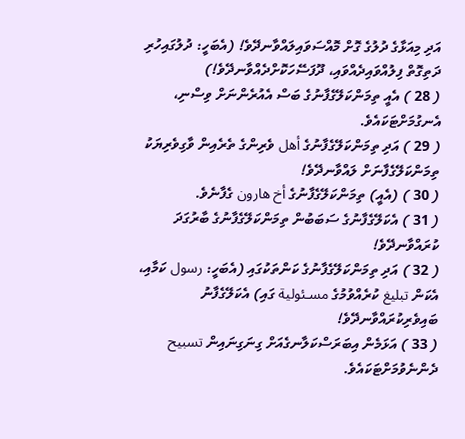އަދި މިއަޅާގެ ދުލުގެ ގޮށް މޮއްސަވައިލައްވާނދޭވެ! (އެބަހީ: ދުލުގައިހުރި ދަތިގޮތް ފިލުއްވައިދެއްވައި، ދޫފަސޭހަކޮށްދެއްވާނދޭވެ!)
( 28 ) އެއީ ތިމަންކަލޭގެފާނުގެ ބަސް އެއުރެންނަށް ވިސްނި، އެނގުމަށްޓަކައެވެ.
( 29 ) އަދި ތިމަންކަލޭގެފާނުގެ أهل ވެރިންގެ ތެރެއިން ވާގިވެރިޔަކު ތިމަންކަލޭގެފާނަށް ލައްވާނދޭވެ!
( 30 ) (އެއީ) ތިމަންކަލޭގެފާނުގެ أخ هارون ގެފާނެވެ.
( 31 ) އެކަލޭގެފާނުގެ ސަބަބުން ތިމަންކަލޭގެފާނުގެ ބާރުގަދަ ކުރައްވާނދޭވެ!
( 32 ) އަދި ތިމަންކަލޭގެފާނުގެ ކަންތަކުގައި (އެބަހީ: رسول ކަމާއި، އެކަން تبليغ ކުރެއްވުމުގެ مسـئولية ގައި) އެކަލޭގެފާނު ބައިވެރިކުރައްވާނދޭވެ!
( 33 ) އަޅަމެން އިބަރަސްކަލާނގެއަށް ގިނަގިނައިން تسبيح ދެންނެވުމަށްޓަކައެވެ.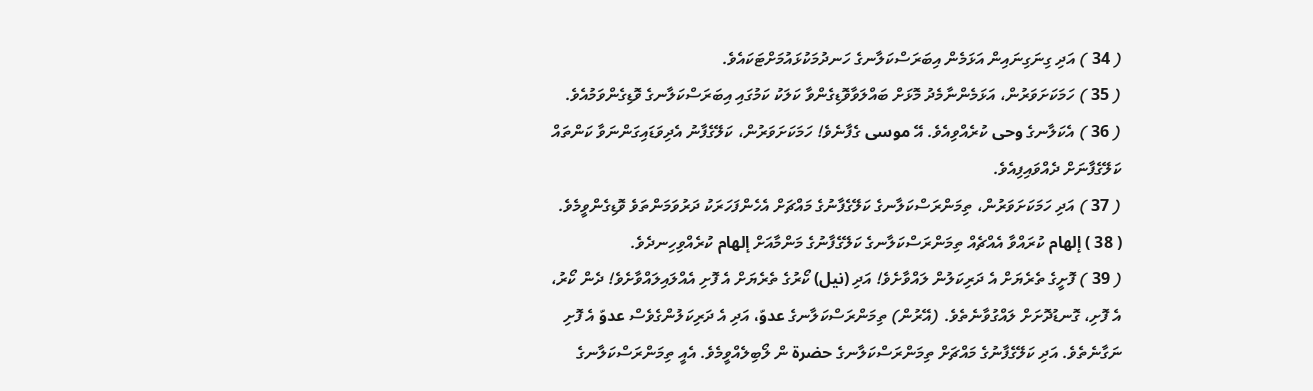( 34 ) އަދި ގިނަގިނައިން އަޅަމެން އިބަރަސްކަލާނގެ ހަނދުމަކުޅައުމަށްޓަކައެވެ.
( 35 ) ހަމަކަށަވަރުން، އަޅަމެންނާމެދު މޮޅަށް ބައްލަވާވޮޑިގެންވާ ކަލަކު ކަމުގައި އިބަރަސްކަލާނގެ ވޮޑިގެންވަމުއެވެ.
( 36 ) އެކަލާނގެ وحى ކުރެއްވިއެވެ. އޭ موسى ގެފާނެވެ! ހަމަކަށަވަރުން، ކަލޭގެފާނު އެދިވަޑައިގަންނަވާ ކަންތައް ކަލޭގެފާނަށް ދެއްވައިފިއެވެ.
( 37 ) އަދި ހަމަކަށަވަރުން، ތިމަންރަސްކަލާނގެ ކަލޭގެފާނުގެ މައްޗަށް އެހެންފަހަރަކު ދަރުވަމަންތަވެ ވޮޑިގެންވީމެވެ.
( 38 ) إلهام ކުރައްވާ އެއްޗެއް ތިމަންރަސްކަލާނގެ ކަލޭގެފާނުގެ މަންމާއަށް إلهام ކުރެއްވިހިނދެވެ.
( 39 ) ފޮށީގެ ތެރެޔަށް އެ ދަރިކަލުން ލައްވާށެވެ! އަދި (نيل) ކޯރުގެ ތެރެޔަށް އެ ފޮށި އެއްލައިލައްވާށެވެ! ދެން ކޯރު، އެ ފޮށި، ގޮނޑުދޮށަށް ލައްގުވާނެތެވެ. (އޭރުން) ތިމަންރަސްކަލާނގެ عدوّ، އަދި އެ ދަރިކަލުންގެވެސް عدوّ އެ ފޮށި ނަގާނެތެވެ. އަދި ކަލޭގެފާނުގެ މައްޗަށް ތިމަންރަސްކަލާނގެ حضرة ން ލޯބިލެއްވީމެވެ. އެއީ ތިމަންރަސްކަލާނގެ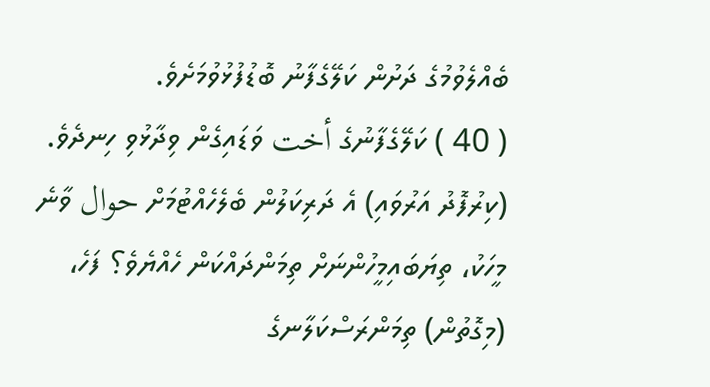ބެއްލެވުމުގެ ދަށުން ކަލޭގެފާނު ބޮޑުފުޅުވުމަށެވެ.
( 40 ) ކަލޭގެފާނުގެ أخت ވަޑައިގެން ވިދާޅުވި ހިނދެވެ. (ކިރުފޮދު އަރުވައި) އެ ދަރިކަލުން ބެލެހެއްޓުމަށް حوال ވާނެ މީހަކު، ތިޔަބައިމީހުންނަށް ތިމަންދައްކަން ހެއްޔެވެ؟ ފަހެ، (މިގޮތުން) ތިމަންރަސްކަލާނގެ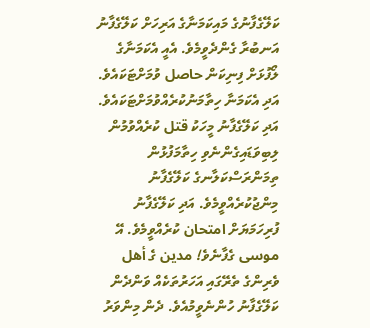ކަލޭގެފާނުގެ މައިކަމަނާގެ އަރިހަށް ކަލޭގެފާނު އަނބުރާ ގެންދެވީމެވެ. އެއީ އެކަމަނާގެ ލޯފުޅަށް ފިނިކަން حاصل ވުމަށްޓަކައެވެ. އަދި އެކަމަނާ ހިތާމަނުކުރެއްވުމަށްޓަކައެވެ. އަދި ކަލޭގެފާނު މީހަކު قتل ކުރެއްވުމުން ލިބިވަޑައިގެންނެވި ހިތާމަފުޅުން ތިމަންރަސްކަލާނގެ ކަލޭގެފާނު މިންޖުކުރެއްވީމެވެ. އަދި ކަލޭގެފާނު ފުރިހަމަޔަށް امتحان ކުރެއްވީމެވެ. އޭ موسى ގެފާނެވެ! مدين ގެ أهل ވެރިންގެ ތެރޭގައި އަހަރުތަކެއް ވަންދެން ކަލޭގެފާނު ހުންނެވީމުއެވެ. ދެން މިންވަރު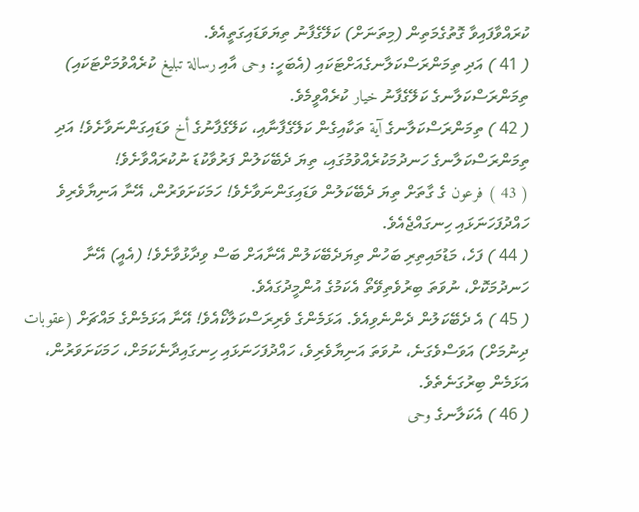ކުރައްވާފައިވާ ގޮތުގެމަތިން (މިތަނަށް) ކަލޭގެފާނު ތިޔަވަޑައިގަތީއެވެ.
( 41 ) އަދި ތިމަންރަސްކަލާނގެއަށްޓަކައި (އެބަހީ: وحى އާއި رسالة تبليغ ކުރެއްވުމަށްޓަކައި) ތިމަންރަސްކަލާނގެ ކަލޭގެފާނު خيار ކުރެއްވީމެވެ.
( 42 ) ތިމަންރަސްކަލާނގެ آية ތަކާއިގެން ކަލޭގެފާނާއި، ކަލޭގެފާނުގެ أخ ވަޑައިގަންނަވާށެވެ! އަދި ތިމަންރަސްކަލާނގެ ހަނދުމަކުރެއްވުމުގައި، ތިޔަ ދެބޭކަލުން ފަރުވާކުޑަ ނުކުރައްވާށެވެ!
( 43 ) فرعون ގެ ގާތަށް ތިޔަ ދެބޭކަލުން ވަޑައިގަންނަވާށެވެ! ހަމަކަށަވަރުން، އޭނާ އަނިޔާވެރިވެ ހައްދުފަހަނަޅައި ހިނގައްޖެއެވެ.
( 44 ) ފަހެ، މަޑުމައިތިރި ބަހުން ތިޔަދެބޭކަލުން އޭނާއަށް ބަސް ވިދާޅުވާށެވެ! (އެއީ) އޭނާ ހަނދުމަކޮށް، ނުވަތަ ބިރުވެތިވޭތޯ އެކަމުގެ އުންމީދުގައެވެ.
( 45 ) އެ ދެބޭކަލުން ދެންނެވިއެވެ. އަޅަމެންގެ ވެރިރަސްކަލާކޯއެވެ! އޭނާ އަޅަމެންގެ މައްޗަށް (عقوبات ދިނުމަށް) އަވަސްވެގަނެ، ނުވަތަ އަނިޔާވެރިވެ، ހައްދުފަހަނަޅައި ހިނގައިދާނެކަމަށް، ހަމަކަށަވަރުން، އަޅަމެން ބިރުގަނެތެވެ.
( 46 ) އެކަލާނގެ وحى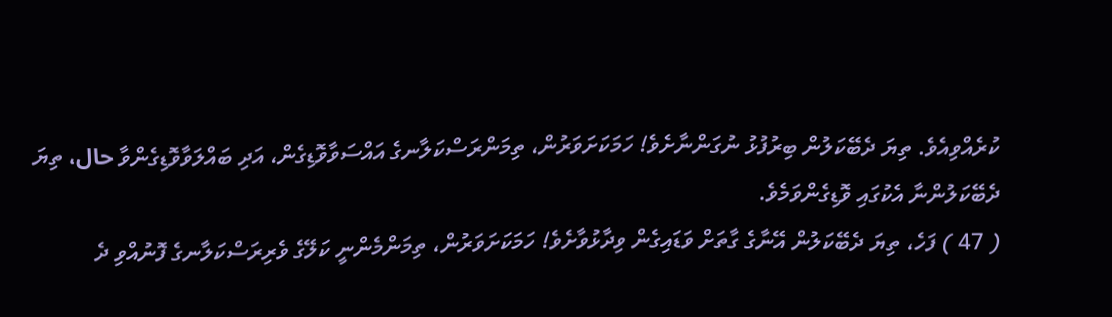ކުރެއްވިއެވެ. ތިޔަ ދެބޭކަލުން ބިރުފުޅު ނުގަންނާށެވެ! ހަމަކަށަވަރުން، ތިމަންރަސްކަލާނގެ އައްސަވާވޮޑިގެން، އަދި ބައްލަވާވޮޑިގެންވާ حال، ތިޔަ ދެބޭކަލުންނާ އެކުގައި ވޮޑިގެންވަމެވެ.
( 47 ) ފަހެ، ތިޔަ ދެބޭކަލުން އޭނާގެ ގާތަށް ވަޑައިގެން ވިދާޅުވާށެވެ! ހަމަކަށަވަރުން، ތިމަންމެންނީ ކަލޭގެ ވެރިރަސްކަލާނގެ ފޮނުއްވި ދެ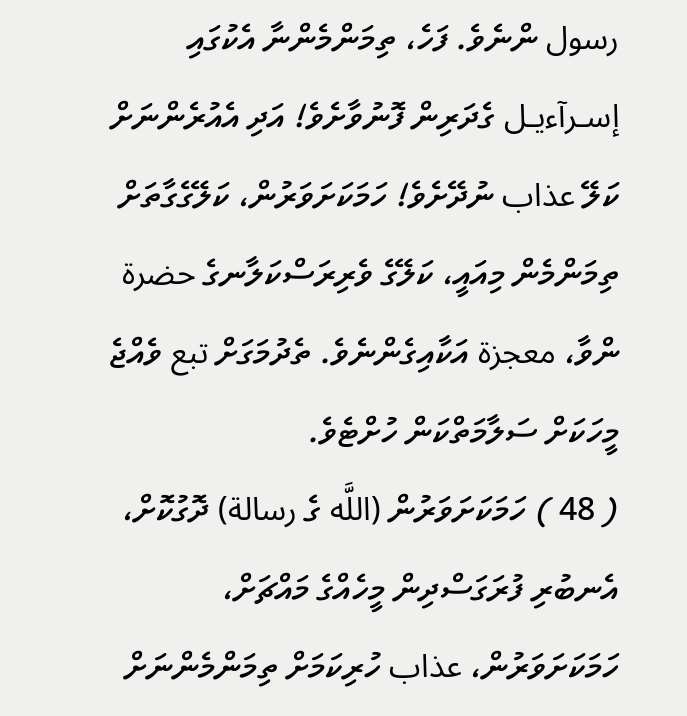رسول ންނެވެ. ފަހެ، ތިމަންމެންނާ އެކުގައި إسـرآءيـل ގެދަރިން ފޮނުވާށެވެ! އަދި އެއުރެންނަށް ކަލޭ عذاب ނުދޭށެވެ! ހަމަކަށަވަރުން، ކަލޭގެގާތަށް ތިމަންމެން މިއައީ، ކަލޭގެ ވެރިރަސްކަލާނގެ حضرة ންވާ، معجزة އަކާއިގެންނެވެ. ތެދުމަގަށް تبع ވެއްޖެ މީހަކަށް ސަލާމަތްކަން ހުށްޓެވެ.
( 48 ) ހަމަކަށަވަރުން (اللَّه ގެ رسالة) ދޮގުކޮށް، އެނބުރި ފުރަގަސްދިން މީހެއްގެ މައްޗަށް، ހަމަކަށަވަރުން، عذاب ހުރިކަމަށް ތިމަންމެންނަށް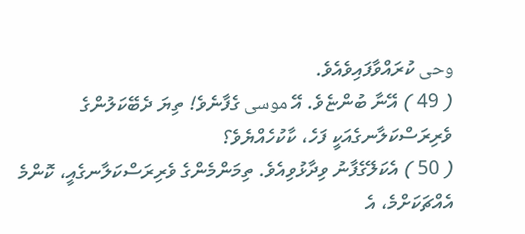وحى ކުރައްވާފައިވެއެވެ.
( 49 ) އޭނާ ބުންޏެވެ. އޭ موسى ގެފާނެވެ! ތިޔަ ދެބޭކަލުންގެ ވެރިރަސްކަލާނގެއަކީ ފަހެ، ކާކުހެއްޔެވެ؟
( 50 ) އެކަލޭގެފާނު ވިދާޅުވިއެވެ. ތިމަންމެންގެ ވެރިރަސްކަލާނގެއީ، ކޮންމެ އެއްޗަކަށްމެ، އެ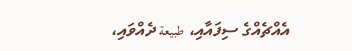އެއްޗެއްގެ ސިފައާއި، طبيعة ދެއްވައި،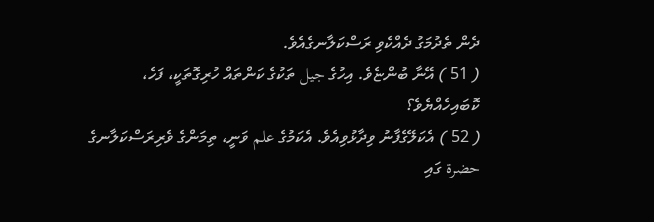ދެން ތެދުމަގު ދެއްކެވި ރަސްކަލާނގެއެވެ.
( 51 ) އޭނާ ބުންޏެވެ. އިހުގެ جيل ތަކުގެ ކަންތައް ހުރިގޮތަކީ، ފަހެ، ކޮބައިހެއްޔެވެ؟
( 52 ) އެކަލޭގެފާނު ވިދާޅުވިއެވެ. އެކަމުގެ علم ވަނީ، ތިމަންގެ ވެރިރަސްކަލާނގެ حضرة ގައި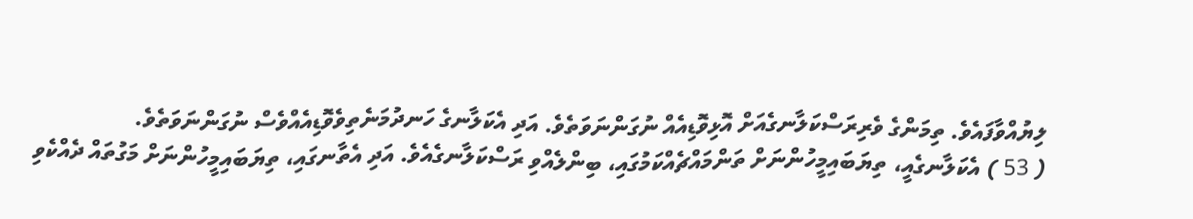ލިޔުއްވާފައެވެ. ތިމަންގެ ވެރިރަސްކަލާނގެއަށް އޮޅިވޮޑިއެއް ނުގަންނަވަތެވެ. އަދި އެކަލާނގެ ހަނދުމަނެތިވެވޮޑިއެއްވެސް ނުގަންނަވަތެވެ.
( 53 ) އެކަލާނގެއީ، ތިޔަބައިމީހުންނަށް ތަންމައްޗެއްކަމުގައި، ބިންލެއްވި ރަސްކަލާނގެއެވެ. އަދި އެތާނގައި، ތިޔަބައިމީހުންނަށް މަގުތައް ދެއްކެވި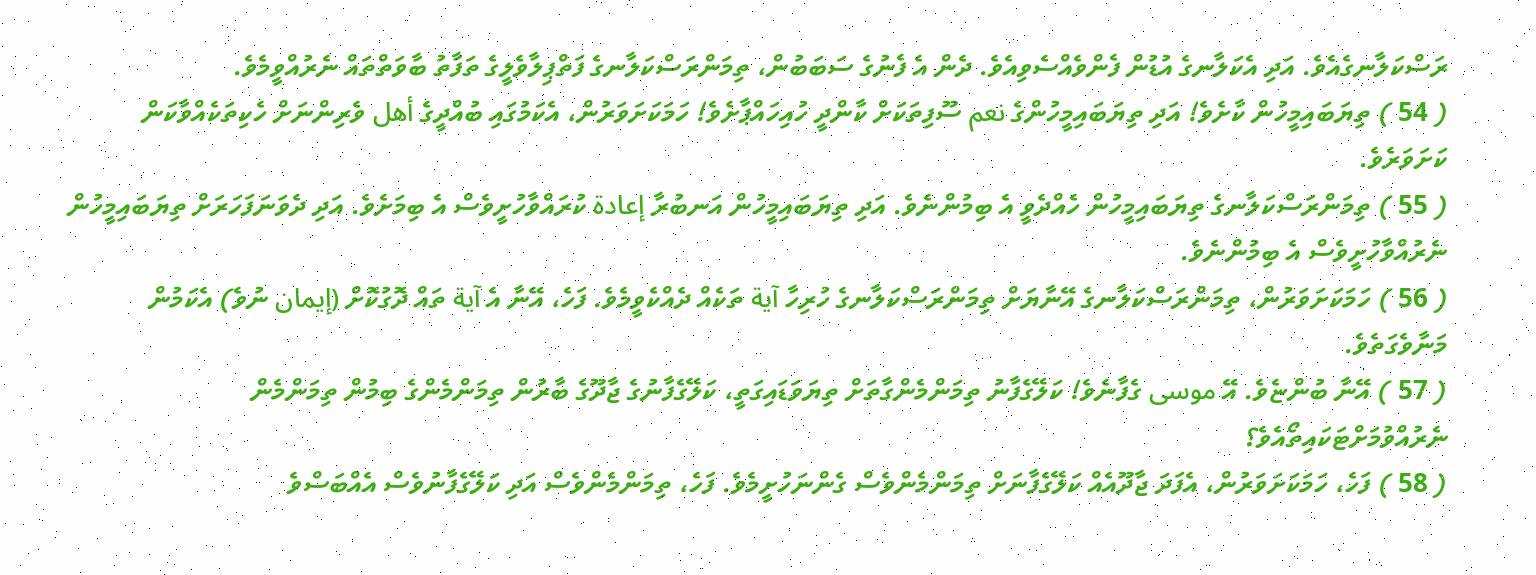ރަސްކަލާނގެއެވެ. އަދި އެކަލާނގެ އުޑުން ފެންވެއްސެވިއެވެ. ދެން އެ ފެނުގެ ސަބަބުން، ތިމަންރަސްކަލާނގެ ފަތްޕިލާވެލީގެ ތަފާތު ބާވަތްތައް ނެރުއްވީމެވެ.
( 54 ) ތިޔަބައިމީހުން ކާށެވެ! އަދި ތިޔަބައިމީހުންގެ نعم ސޫފިތަކަށް ކާންދީ ހުއިހައްޕާށެވެ! ހަމަކަށަވަރުން، އެކަމުގައި ބުއްދީގެ أهل ވެރިންނަށް ހެކިތަކެއްވާކަން ކަށަވަރެވެ.
( 55 ) ތިމަންރަސްކަލާނގެ ތިޔަބައިމީހުން ހެއްދެވީ އެ ބިމުންނެވެ. އަދި ތިޔަބައިމީހުން އަނބުރާ إعادة ކުރައްވާހުށީވެސް އެ ބިމަށެވެ. އަދި ދެވަނަފަހަރަށް ތިޔަބައިމީހުން ނެރުއްވާހުށީވެސް އެ ބިމުންނެވެ.
( 56 ) ހަމަކަށަވަރުން، ތިމަންރަސްކަލާނގެ އޭނާޔަށް ތިމަންރަސްކަލާނގެ ހުރިހާ آية ތަކެއް ދެއްކެވީމެވެ. ފަހެ، އޭނާ އެ آية ތައް ދޮގުކޮށް (إيمان ނުވެ) އެކަމުން މަނާވެގަތެވެ.
( 57 ) އޭނާ ބުންޏެވެ. އޭ موسى ގެފާނެވެ! ކަލޭގެފާނު ތިމަންމެންގާތަށް ތިޔަވަޑައިގަތީ، ކަލޭގެފާނުގެ ޖާދޫގެ ބާރުން ތިމަންމެންގެ ބިމުން ތިމަންމެން ނެރުއްވުމަށްޓަކައިތޯއެވެ؟
( 58 ) ފަހެ، ހަމަކަށަވަރުން، އެފަދަ ޖާދޫއެއް ކަލޭގެފާނަށް ތިމަންމެންވެސް ގެންނަހުށީމެވެ. ފަހެ، ތިމަންމެންވެސް އަދި ކަލޭގެފާނުވެސް އެއްބަސްވެ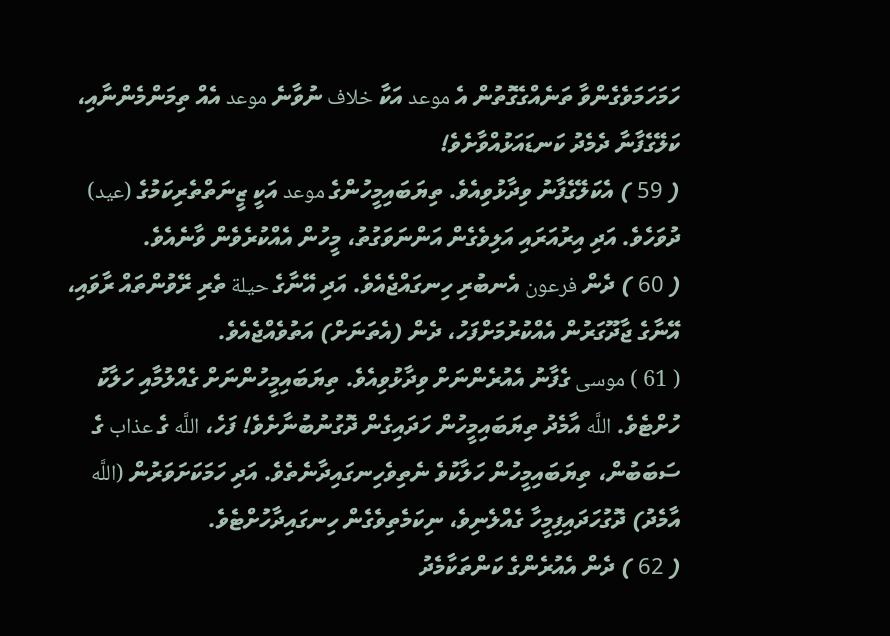ހަމަހަމަވެގެންވާ ތަނެއްގެގޮތުން އެ موعد އަކާ خلاف ނުވާނެ موعد އެއް ތިމަންމެންނާއި، ކަލޭގެފާނާ ދެމެދު ކަނޑައަޅުއްވާށެވެ!
( 59 ) އެކަލޭގެފާނު ވިދާޅުވިއެވެ. ތިޔަބައިމީހުންގެ موعد އަކީ ޒީނަތްތެރިކަމުގެ (عيد) ދުވަހެވެ. އަދި އިރުއަރައި އަލިވެގެން އަންނަވަގުތު، މީހުން އެއްކުރެވެން ވާނެއެވެ.
( 60 ) ދެން فرعون އެނބުރި ހިނގައްޖެއެވެ. އަދި އޭނާގެ حيلة ތެރި ރޭވުންތައް ރާވައި، އޭނާގެ ޖާދޫގަރުން އެއްކުރުމަށްފަހު، ދެން (އެތަނަށް) އަތުވެއްޖެއެވެ.
( 61 ) موسى ގެފާނު އެއުރެންނަށް ވިދާޅުވިއެވެ. ތިޔަބައިމީހުންނަށް ގެއްލުމާއި ހަލާކު ހުށްޓެވެ. اللَّه އާމެދު ތިޔަބައިމީހުން ހަދައިގެން ދޮގުނުބުނާށެވެ! ފަހެ، اللَّه ގެ عذاب ގެ ސަބަބުން، ތިޔަބައިމީހުން ހަލާކުވެ ނެތިވެހިނގައިދާނެތެވެ. އަދި ހަމަކަށަވަރުން (اللَّه އާމެދު) ދޮގުހަދައިފިމީހާ ގެއްލެނިވެ، ނިކަމެތިވެގެން ހިނގައިދާހުށްޓެވެ.
( 62 ) ދެން އެއުރެންގެ ކަންތަކާމެދު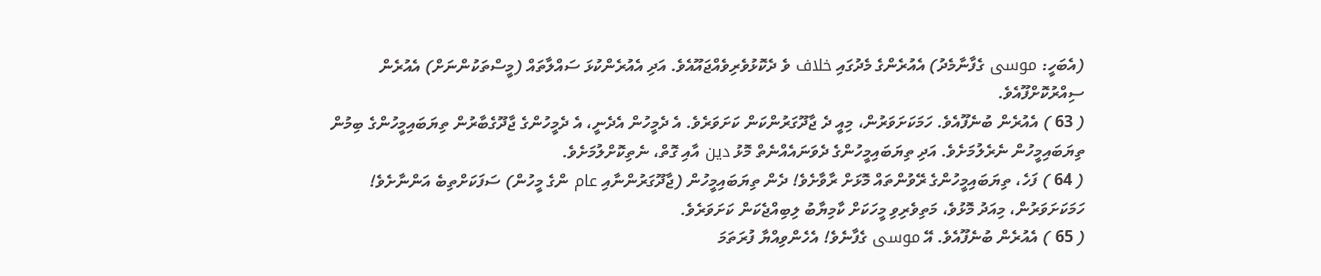(އެބަހީ: موسى ގެފާނާމެދު) އެއުރެންގެ މެދުގައި خلاف ވެ ދެކޮޅުވެރިވެއްޖައޫއެވެ. އަދި އެއުރެންކުޅަ ސައްލާތައް (މީސްތަކުންނަށް) އެއުރެން ސިއްރުކޮށްފޫއެވެ.
( 63 ) އެއުރެން ބުނެފޫއެވެ. ހަމަކަށަވަރުން، މިއީ ދެ ޖާދޫގަރުންކަން ކަށަވަރެވެ. އެ ދެމީހުން އެދެނީ، އެ ދެމީހުންގެ ޖާދޫގެބާރުން ތިޔަބައިމީހުންގެ ބިމުން ތިޔަބައިމީހުން ނެރެލުމަށެވެ. އަދި ތިޔަބައިމީހުންގެ ދެވަނައެއްނެތް މޮޅު دين އާއި ގޮތް، ނެތިކޮށްލުމަށެވެ.
( 64 ) ފަހެ، ތިޔަބައިމީހުންގެ ރޭވުންތައް މޮޅަށް ރާވާށެވެ! ދެން ތިޔަބައިމީހުން (ޖާދޫގަރުންނާއި عام ންގެ މީހުން) ސަފަކަށްތިބެ އަންނާށެވެ! ހަމަކަށަވަރުން، މިއަދު މޮޅުވެ، މަތިވެރިވި މީހަކަށް ކާމިޔާބު ލިބިއްޖެކަން ކަށަވަރެވެ.
( 65 ) އެއުރެން ބުނެފޫއެވެ. އޭ موسى ގެފާނެވެ! އެހެންވިއްޔާ ފުރަތަމަ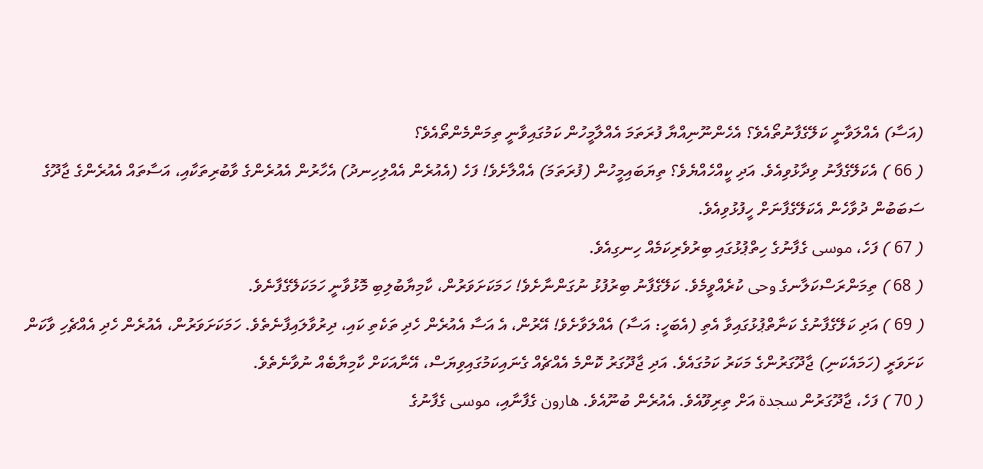(އަސާ) އެއްލަވާނީ ކަލޭގެފާނުތޯއެވެ؟ އެހެންނޫނިއްޔާ ފުރަތަމަ އެއްލާމީހުން ކަމުގައިވާނީ ތިމަންމެންތޯއެވެ؟
( 66 ) އެކަލޭގެފާނު ވިދާޅުވިއެވެ. އަދި ކީއްހެއްޔެވެ؟ ތިޔަބައިމީހުން (ފުރަތަމަ) އެއްލާށެވެ! ފަހެ (އެއުރެން އެއްލިހިނދު) އެހާރުން އެއުރެންގެ ވާބުރިތަކާއި، އަސާތައް އެއުރެންގެ ޖާދޫގެ ސަބަބުން ދުވާހެން އެކަލޭގެފާނަށް ހީފުޅުވިއެވެ.
( 67 ) ފަހެ، موسى ގެފާނުގެ ހިތްޕުޅުގައި ބިރުވެރިކަމެއް ހިނގިއެވެ.
( 68 ) ތިމަންރަސްކަލާނގެ وحى ކުރެއްވީމެވެ. ކަލޭގެފާނު ބިރުފުޅު ނުގަންނާށެވެ! ހަމަކަށަވަރުން، ކާމިޔާބުލިބި މޮޅުވާނީ ހަމަކަލޭގެފާނެވެ.
( 69 ) އަދި ކަލޭގެފާނުގެ ކަނާތްޕުޅުގައިވާ އެތި (އެބަހީ: އަސާ) އެއްލަވާށެވެ! އޭރުން، އެ އަސާ އެއުރެން ހެދި ތަކެތި ކައި، ދިރުވާލައިފާނެތެވެ. ހަމަކަށަވަރުން، އެއުރެން ހެދި އެއްޗެހި ވާކަން ކަށަވަރީ (ހަމައެކަނި) ޖާދޫގަރުންގެ މަކަރު ކަމުގައެވެ. އަދި ޖާދޫގަރު ކޮންމެ އެއްޗެއް ގެނައިކަމުގައިވިޔަސް، އޭނާއަކަށް ކާމިޔާބެއް ނުވާނެތެވެ.
( 70 ) ފަހެ، ޖާދޫގަރުން سجدة އަށް ތިރިވޫއެވެ. އެއުރެން ބުނޫއެވެ. هارون ގެފާނާއި، موسى ގެފާނުގެ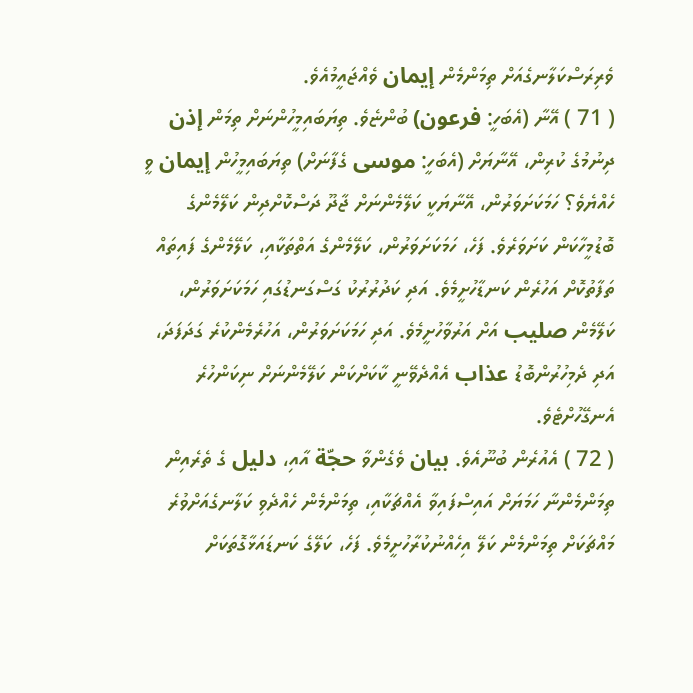ވެރިރަސްކަލާނގެއަށް ތިމަންމެން إيمان ވެއްޖައީމުއެވެ.
( 71 ) އޭނާ (އެބަހީ: فرعون) ބުންޏެވެ. ތިޔަބައިމީހުންނަށް ތިމަން إذن ދިނުމުގެ ކުރިން، އޭނާޔަށް (އެބަހީ: موسى ގެފާނަށް) ތިޔަބައިމީހުން إيمان ވީ ހެއްޔެވެ؟ ހަމަކަށަވަރުން، އޭނާޔަކީ ކަލޭމެންނަށް ޖާދޫ ދަސްކޮށްދިން ކަލޭމެންގެ ބޮޑުމީހާކަން ކަށަވަރެވެ. ފަހެ، ހަމަކަށަވަރުން، ކަލޭމެންގެ އަތްތަކާއި، ކަލޭމެންގެ ފައިތައް ތަފާތުކޮށް އަހުރެން ކަނޑާހުށީމެވެ. އަދި ކަދުރުރުކު ގަސްގަނޑުގައި ހަމަކަށަވަރުން، ކަލޭމެން صليب އަށް އަރުވާހުށީމެވެ. އަދި ހަމަކަށަވަރުން، އަހުރެމެންކުރެ ގަދަފަދަ، އަދި ދެމިހުރުންބޮޑު عذاب އެއްދެވޭނީ ކާކަށްކަން ކަލޭމެންނަށް ނިކަންހުރެ އެނގޭހުށްޓެވެ.
( 72 ) އެއުރެން ބުނޫއެވެ. بيان ވެގެންވާ حجّة އާއި، دليل ގެ ތެރެއިން ތިމަންމެންނާ ހަމަޔަށް އައިސްފައިވާ އެއްޗަކާއި، ތިމަންމެން ހެއްދެވި ކަލާނގެއަށްވުރެ މައްޗަކަށް ތިމަންމެން ކަލޭ އިހެއްނުކުރާހުށީމެވެ. ފަހެ، ކަލޭގެ ކަނޑައަޅާގޮތަކަށް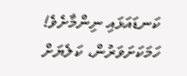ކަނޑައަޅައި ނިންމާށެވެ! ހަމަކަށަވަރުން، ކަލެޔަށް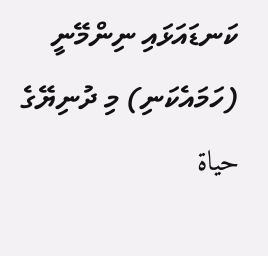ކަނޑައަޅައި ނިންމޭނީ (ހަމައެކަނި) މި ދުނިޔޭގެ حياة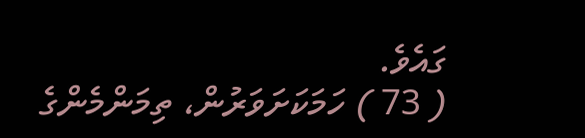ގައެވެ.
( 73 ) ހަމަކަށަވަރުން، ތިމަންމެންގެ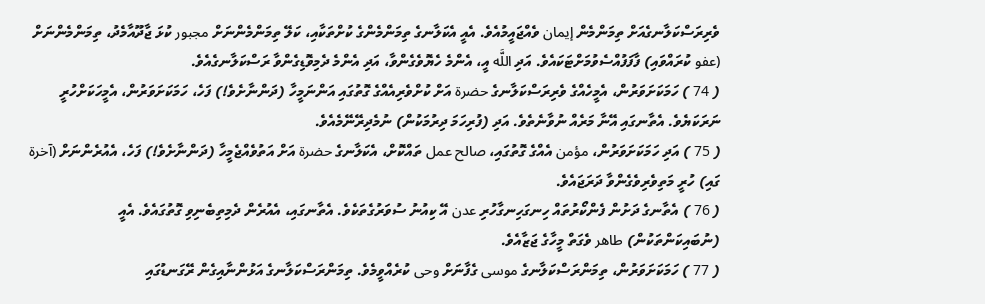ވެރިރަސްކަލާނގެއަށް ތިމަންމެން إيمان ވެއްޖައީމުއެވެ. އެއީ އެކަލާނގެ ތިމަންމެންގެ ކުށްތަކާއި، ކަލޭ ތިމަންމެންނަށް مجبور ކުޅަ ޖާދޫއާމެދު، ތިމަންމެންނަށް (عفو ކުރައްވައި) ފާފަފުއްސެވުމަށްޓަކައެވެ. އަދި اللَّه އީ، އެންމެ ހެޔޮވެގެންވާ، އަދި އެންމެ ދެމިވޮޑިގެންވާ ރަސްކަލާނގެއެވެ.
( 74 ) ހަމަކަށަވަރުން، އެމީހެއްގެ ވެރިރަސްކަލާނގެ حضرة އަށް ކުށްވެރިއެއްގެ ގޮތުގައި އަންނަމީހާ (ދަންނާށެވެ!) ފަހެ، ހަމަކަށަވަރުން، އެމީހަކަށްހުރީ ނަރަކަޔެވެ. އެތާނގައި އޭނާ މަރެއް ނުވާނެތެވެ. އަދި (ފުރިހަމަ ދިރުމަކުން) ނުމެދިރޭނޭމެއެވެ.
( 75 ) އަދި ހަމަކަށަވަރުން، مؤمن އެއްގެ ގޮތުގައި، صالح عمل ތައްކޮށް، އެކަލާނގެ حضرة އަށް އަތުވެއްޖެމީހާ (ދަންނާށެވެ!) ފަހެ، އެއުރެންނަށް (آخرة ގައި) ހުރީ މަތިވެރިވެގެންވާ ދަރަޖައެވެ.
( 76 ) އެތާނގެ ދަށުން ފެންކޯރުތައް ހިނގަހިނގާހުރި عدن އޭ ކިއުނު ސުވަރުގެތަކެވެ. އެތާނގައި، އެއުރެން ދެމިތިބެނިވި ގޮތުގައެވެ. އެއީ (ނުބައިކަންތަކުން) طاهر ވެގަތް މީހާގެ ޖަޒާއެވެ.
( 77 ) ހަމަކަށަވަރުން، ތިމަންރަސްކަލާނގެ موسى ގެފާނަށް وحى ކުރެއްވީމެވެ. ތިމަންރަސްކަލާނގެ އަޅުންނާއިގެން ރޭގަނޑުގައި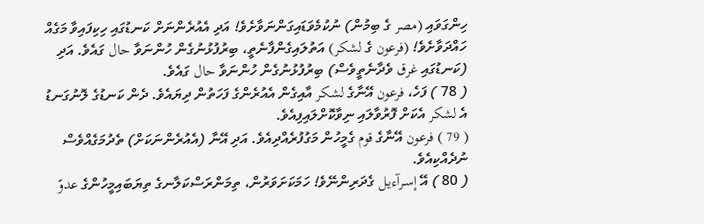ހިންގަވައި (مصر ގެ ބިމުން) ނުކުމެވަޑައިގަންނަވާށެވެ! އަދި އެއުރެންނަށް ކަނޑުގައި ހިކިފައިވާ މަގެއް ހައްދަވާށެވެ! (فرعون ގެ لشكر) އަތުލައިގެންފާނެތީ، ބިރުފުޅުނުގެން ހުންނަވާ حال ގައެވެ. އަދި (ކަނޑުގައި غرق ވެދާނެތީވެސް) ބިރުފުޅުނުގެން ހުންނަވާ حال ގައެވެ.
( 78 ) ފަހެ، فرعون އޭނާގެ لشكر އާއިގެން އެއުރެންގެ ފަހަތުން ދިޔައެވެ. ދެން ކަނޑުގެ ލޮނުގަނޑު އެ لشكر އެކަށް ފޮރުވާލައި ނިވާކޮށްލައިފިއެވެ.
( 79 ) فرعون އޭނާގެ قوم ގެމީހުން މަގުފުރެއްދިއެވެ. އަދި އޭނާ (އެއުރެންނަކަށް) ތެދުމަގެއްވެސް ނުދެއްކިއެވެ.
( 80 ) އޭ إسـرآءيـل ގެދަރިންނޭވެ! ހަމަކަށަވަރުން، ތިމަންރަސްކަލާނގެ ތިޔަބައިމީހުންގެ عدوّ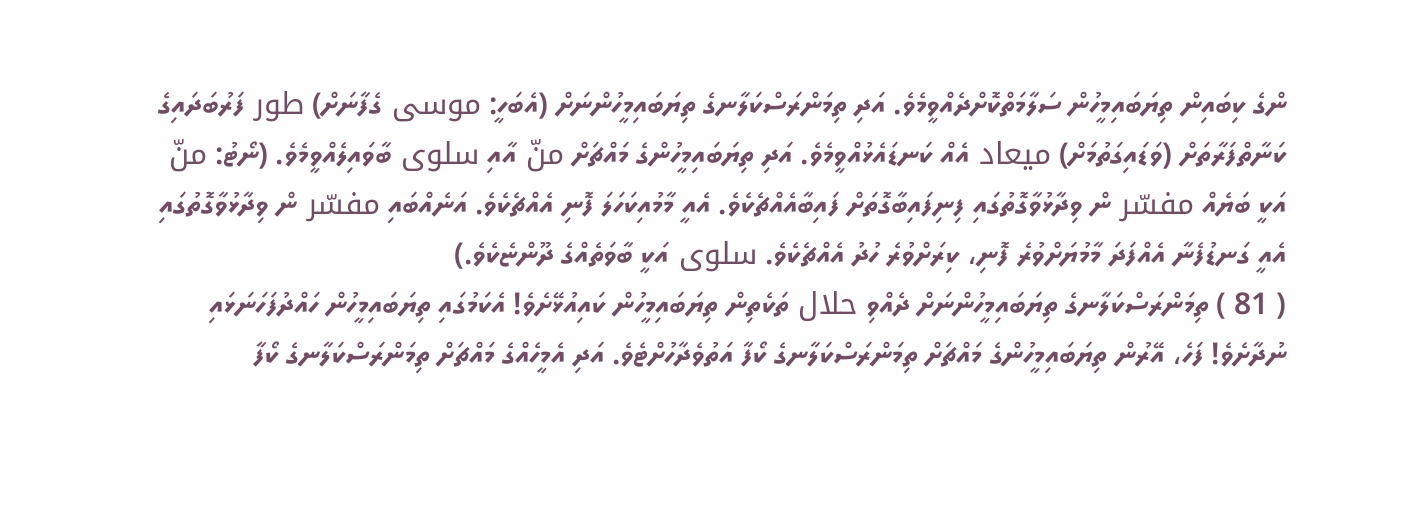ންގެ ކިބައިން ތިޔަބައިމީހުން ސަލާމަތްކޮށްދެއްވީމެވެ. އަދި ތިމަންރަސްކަލާނގެ ތިޔަބައިމީހުންނަށް (އެބަހީ: موسى ގެފާނަށް) طور ފަރުބަދައިގެ ކަނާތްފަރާތަށް (ވަޑައިގަތުމަށް) ميعاد އެއް ކަނޑައެޅުއްވީމެވެ. އަދި ތިޔަބައިމީހުންގެ މައްޗަށް منّ އާއި سلوى ބާވައިލެއްވީމެވެ. (ނޯޓު: منّ އަކީ ބަޔެއް مفسّر ން ވިދާޅުވާގޮތުގައި ފިނިފައިބާގޮތަށް ފައިބާއެއްޗެކެވެ. އެއީ މާމުއިކަހަލަ ފޮނި އެއްޗެކެވެ. އަނެއްބައި مفسّر ން ވިދާޅުވާގޮތުގައި އެއީ ގަނޑުފެނާ އެއްފަދަ މާމުޔަށްވުރެ ފޮނި، ކިރަށްވުރެ ހުދު އެއްޗެކެވެ. سلوى އަކީ ބާވަތެއްގެ ދޫންޏެކެވެ.)
( 81 ) ތިމަންރަސްކަލާނގެ ތިޔަބައިމީހުންނަށް ދެއްވި حلال ތަކެތިން ތިޔަބައިމީހުން ކައިއުޅޭށެވެ! އެކަމުގައި ތިޔަބައިމީހުން ހައްދުފަހަނަޅައި ނުދާށެވެ! ފަހެ، އޭރުން ތިޔަބައިމީހުންގެ މައްޗަށް ތިމަންރަސްކަލާނގެ ކޯފާ އަތުވެދާހުށްޓެވެ. އަދި އެމީހެއްގެ މައްޗަށް ތިމަންރަސްކަލާނގެ ކޯފާ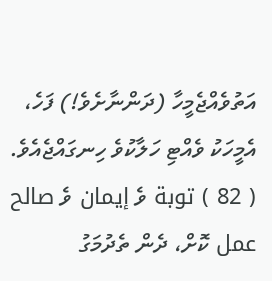އަތުވެއްޖެމީހާ (ދަންނާށެވެ!) ފަހެ، އެމީހަކު ވެއްޓި ހަލާކުވެ ހިނގައްޖެއެވެ.
( 82 ) توبة ވެ إيمان ވެ صالح عمل ކޮށް، ދެން ތެދުމަގު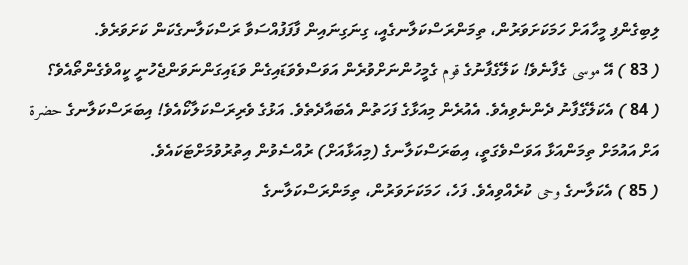ލިބިގެންފި މީހާއަށް ހަމަކަށަވަރުން، ތިމަންރަސްކަލާނގެއީ، ގިނަގިނައިން ފާފަފުއްސަވާ ރަސްކަލާނގެކަން ކަށަވަރެވެ.
( 83 ) އޭ موسى ގެފާނެވެ! ކަލޭގެފާނުގެ قوم ގެމީހުންނަށްވުރެން އަވަސްވެވަޑައިގެން ވަޑައިގަންނަވަންޖެހުނީ ކީއްވެގެންތޯއެވެ؟
( 84 ) އެކަލޭގެފާނު ދެންނެވިއެވެ. އެއުރެން މިއަޅާގެ ފަހަތުން އެބައާދެތެވެ. އަޅުގެ ވެރިރަސްކަލާކޯއެވެ! އިބަރަސްކަލާނގެ حضرة އަށް އައުމަށް ތިމަންއަޅާ އަވަސްވެގަތީ، އިބަރަސްކަލާނގެ (މިއަޅާއަށް) ރުއްސެވުން އިތުރުވުމަށްޓަކައެވެ.
( 85 ) އެކަލާނގެ وحى ކުރެއްވިއެވެ. ފަހެ، ހަމަކަށަވަރުން، ތިމަންރަސްކަލާނގެ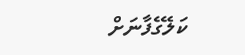ކަލޭގެފާނަށް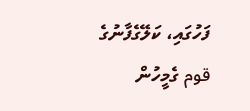ފަހުގައި، ކަލޭގެފާނުގެ قوم ގެމީހުން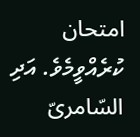امتحان ކުރެއްވީމެވެ. އަދި السّامرىّ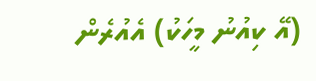(އޭ ކިއުނު މީހަކު) އެއުރެން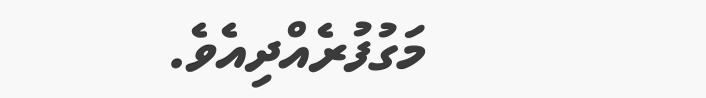މަގުފުރެއްދިއެވެ.